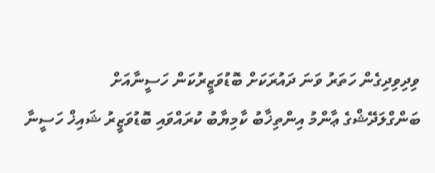ވިދިވިދިގެން ހަތަރު ވަނަ ދައުރަކަށް ބޮޑުވަޒީރުކަން ހަސީނާއަށް
ބަންގްލަދޭޝްގެ ޢާންމު އިންތިޚާބު ކާމިޔާބު ކުރައްވައި ބޮޑުވަޒީރު ޝައިޚް ހަސީނާ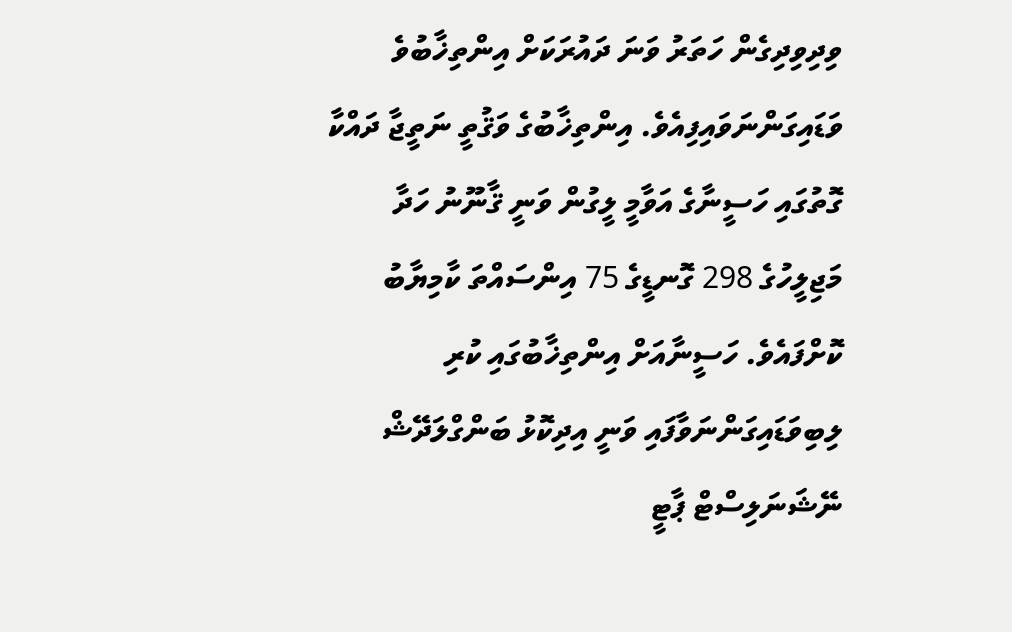ވިދިވިދިގެން ހަތަރު ވަނަ ދައުރަކަށް އިންތިޚާބުވެ ވަޑައިގަންނަވައިފިއެވެ. އިންތިޚާބުގެ ވަޤުތީ ނަތީޖާ ދައްކާ ގޮތުގައި ހަސީނާގެ އަވާމީ ލީގުން ވަނީ ޤާނޫނު ހަދާ މަޖިލީހުގެ 298 ގޮނޑީގެ 75 އިންސައްތަ ކާމިޔާބު ކޮށްފައެވެ. ހަސީނާއަށް އިންތިޚާބުގައި ކުރި ލިބިވަޑައިގަންނަވާފައި ވަނީ އިދިކޮޅު ބަންގްލަދޭޝް ނޭޝަނަލިސްޓް ޕާޓީ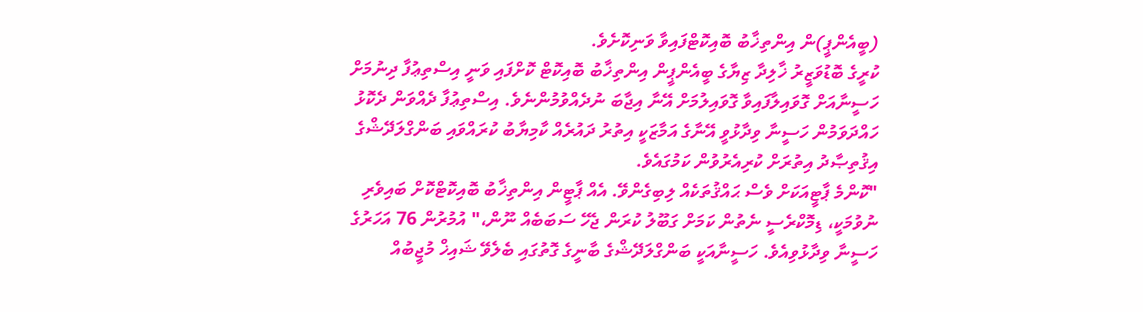(ބީއެންޕީ)ން އިންތިޚާބު ބޮއިކޮޓްފައިވާ ވަނިކޮށެވެ.
ކުރީގެ ބޮޑުވަޒީރު ޚާލިދާ ޒިޔާގެ ބީއެންޕީން އިންތިޚާބު ބޮއިކޮޓް ކޮށްފައި ވަނީ އިސްތިޢުފާ ދިނުމަށް ހަސީނާއަށް ގޮވައިލާފައިވާ ގޮވައިލުމަށް އޭނާ އިޖާބަ ނުދެއްވުމުންނެވެ. އިސްތިޢުފާ ދެއްވަން ދެކޮޅު ހައްދަވަމުން ހަސީނާ ވިދާޅުވީ އޭނާގެ އަމާޒަކީ އިތުރު ދައުރެއް ކާމިޔާބު ކުރައްވައި ބަންގްލަދޭޝްގެ އިޤުތިޞާދު އިތުރަށް ކުރިއެރުވުން ކަމުގައެވެ.
"ކޮންމެ ޕާޓީއަކަށް ވެސް ޙައްޤުތަކެއް ލިބިގެންވޭ. އެއް ޕާޓީން އިންތިޚާބު ބޮއިކޮޓްކޮށް ބައިވެރި ނުވުމަކީ، ޑިމޮކްރެސީ ނެތުން ކަމަށް ގަބޫލު ކުރަން ޖެހޭ ސަބަބެއް ނޫން،" އުމުރުން 76 އަހަރުގެ ހަސީނާ ވިދާޅުވިއެވެ. ހަސީނާއަކީ ބަންގްލަދޭޝްގެ ބާނީގެ ގޮތުގައި ބެލެވޭ ޝައިޚް މުޖީބުއް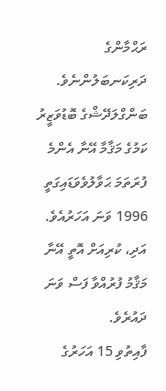ރަޙްމާންގެ ދަރިކަނބަލުންނެވެ. ބަންގްލަދޭޝްގެ ބޮޑުވަޒީރު ކަމުގެ މަޤާމާ އޭނާ އެންމެ ފުރަތަމަ ޙަވާލުވެވަޑައިގަތީ 1996 ވަނަ އަހަރުއެވެ. އަދި، ކުރިއަށް އޮތީ އޭނާ މަޤާމު ފުރުއްވާ ފަސް ވަނަ ދައުރެވެ.
ފާއިތުވި 15 އަހަރުގެ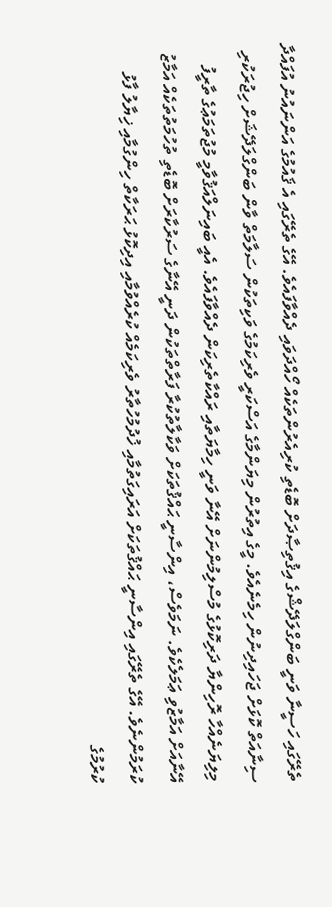ތެރޭގައި ހަސީނާ ވަނީ ބަންގްލަދޭޝްގެ އިޤުތިޞާދަށް ބޮޑެތި ކުރިއެރުންތަކެއް ހޯއްދަވައި ދެއްވާފައެވެ. އޭގެ ތެރޭގައި އެ ޤައުމުގެ އަންނައުނު އުފައްދާ ސިނާއަތް ކޮޅަށް ޖަހައިދިނުން ހިމެނެއެވެ. މީގެ އިތުރުން މިޔަންމާގެ އަސްކަރީ ވެރިކަމުގެ ވަކިތަކުން ސަލާމަތް ވާން ބަންގްލަދޭޝަށް ހިޖުރަކުރި މިލިޔަނެއްހާ ރޮހިންޔާ ދަރިކޮޅުގެ މުސްލިމުންނަށް އޭނާ ވަނީ ހިމާޔަތާއި ރައްކާތެރިކަން ދެއްވާފައެވެ. އެއީ ބައިނަލްއަޤުވާމީ މުޖުތަމަޢުގެ ތާރީފު އޭނާއަށް އަމާޒުވި ޢަމަލެކެވެ. ނަމަވެސް، އިންސާނީ ޙައްޤުތަކަށް ވަކާލާތުކުރާ ފަރާތްތަކުން ދަނީ އޭނާގެ ސަރުކާރަށް ބޮޑެތި ތުހުމަތުތަކެއް އަމާޒު ކުރަމުންނެވެ. އޭގެ ތެރޭގައި އިންސާނީ ޙައްޤުތަކަށް އަރައިގަތުމާއި ޚުދުމުހުތާރު ވެރިކަމެއް ކުރެއްވުމާއި އިދިކޮޅު ޙަރަކާތް ހިންގުމާއި ޚިޔާލު ފާޅު ކުރުމުގެ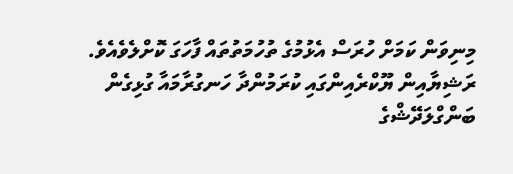މިނިވަން ކަމަށް ހުރަސް އެޅުމުގެ ތުހުމަތުތައް ފާހަގަ ކޮށްލެވެއެވެ.
ރަޝިޔާއިން ޔޫކްރެއިންގައި ކުރަމުންދާ ހަނގުރާމައާ ގުޅިގެން ބަންގްލަދޭޝްގެ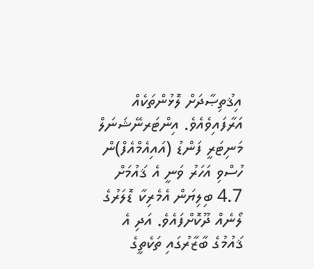އިޤުތިޞާދަށް ލޮޅުންތަކެއް އަރާފައިވެއެވެ. އިންޓަރނޭޝަނަލް މަނިޓަރީ ފަންޑު (އައިއެމްއެފް)ން ހުސްވި އަހަރު ވަނީ އެ ޤައުމަށް 4.7 ބިލިޔަން އެމެރިކާ ޑޮލަރުގެ ލޯނެއް ދޫކޮށްފައެވެ. އަދި އެ ޤައުމުގެ ބާޒާރުގައި ތަކެތީގެ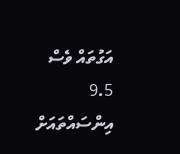އަގުތައް ވެސް 9.5 އިންސައްތައަށް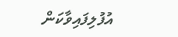އުފުލިފައިވާކަން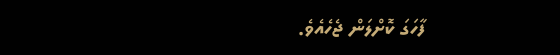ފާހަގަ ކޮށްލަން ޖެހެއެވެ.